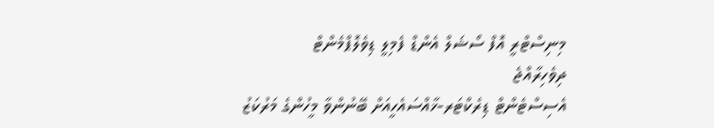މިނިސްޓްރީ އޮފް ސޯޝަލް އެންޑް ފެމިލީ ޑިވެލޮޕްމެންޓް
ދިވެހިރާއްޖެ
އެސިސްޓެންޓް ޑިރެކްޓަރ-ޚާއްސައެހީއަށް ބޭނުންވާ މީހުންގެ މަރުކަޒު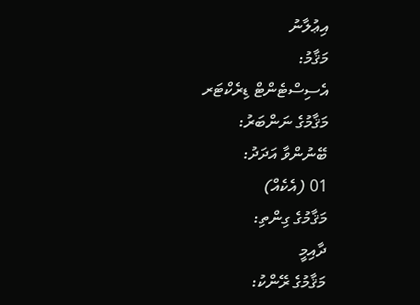އިޢުލާނު
މަޤާމު:
އެސިސްޓެންޓް ޑިރެކްޓަރ
މަޤާމުގެ ނަންބަރު:
ބޭނުންވާ އަދަދު:
01 (އެކެއް)
މަޤާމުގެ ގިންތި:
ދާއިމީ
މަޤާމުގެ ރޭންކު: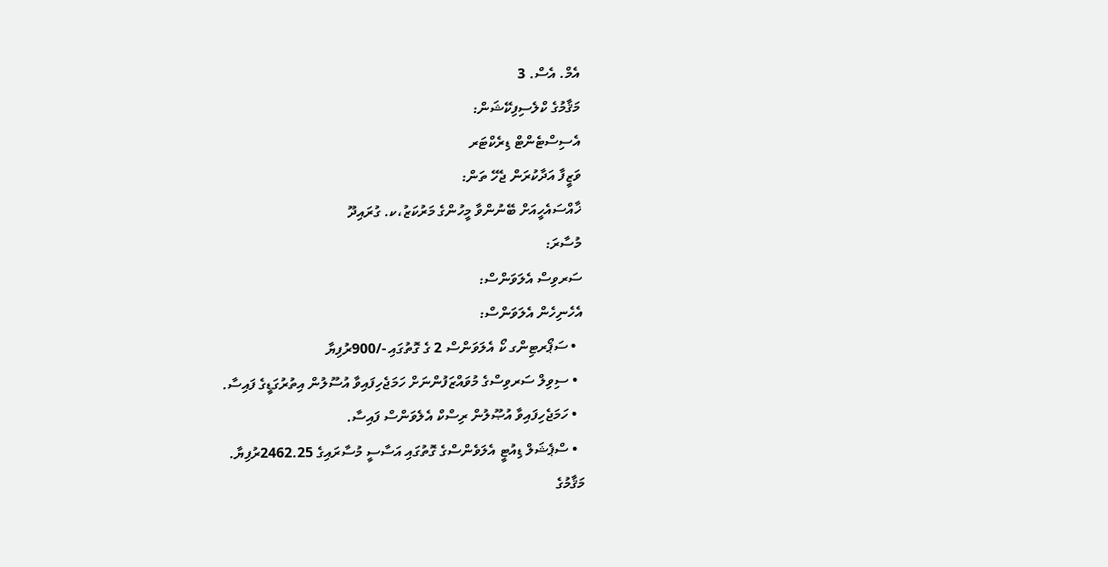އެމް. އެސް. 3
މަޤާމުގެ ކްލެސިފިކޭޝަން:
އެސިސްޓެންޓް ޑިރެކްޓަރ
ވަޒީފާ އަދާކުރަން ޖެހޭ ތަން:
ޚާއްސައެހީއަށް ބޭނުންވާ މީހުންގެ މަރުކަޒު،ކ. ގުރައިދޫ
މުސާރަ:
ސަރވިސް އެލަވަންސް:
އެހެނިހެން އެލަވަންސް:
  • ސަޕޯރޓިންގ ކޯ އެލަވަންސް 2 ގެ ގޮތުގައި -/900ރުފިޔާ
  • ސިވިލް ސަރވިސްގެ މުވައްޒަފުންނަށް ހަމަޖެހިފައިވާ އުސޫލުން އިތުރުގަޑީގެ ފައިސާ.
  • ހަމަޖެހިފައިވާ އުޞޫލުން ރިސްކް އެލެވަންސް ފައިސާ.
  • ސްޕެޝަލް ޑިއުޓީ އެލަވެންސްގެ ގޮތުގައި އަސާސީ މުސާރައިގެ 2462.25ރުފިޔާ.
މަޤާމުގެ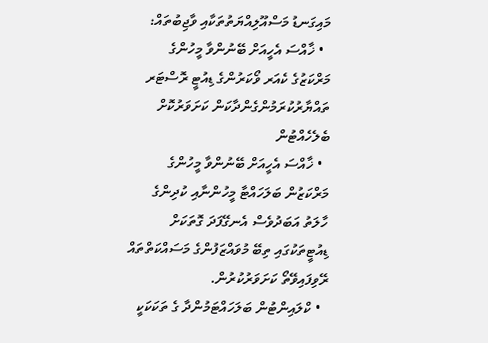މައިގަނޑު މަސްއޫލިއްޔަތުތަކާއި ވާޖިބުތައް:
  • ޚާއްސަ އެހީއަށް ބޭނުންވާ މީހުންގެ މަރްކަޒުގެ ކެއަރ ވޯކަރުންގެ ޑިއުޓީ ރޮސްޓަރ ތައްޔާރުކުރަމުންގެންދާކަން ކަށަވަރުކޮށް ބެލެހެއްޓުން
  • ޚާއްސަ އެހީއަށް ބޭނުންވާ މީހުންގެ މަރްކަޒުން ބަލަހައްޓާ މީހުންނާއި ކުދިންގެ ހާލަތު އަބަދުވެސް އެނގޭފަދަ ގޮތަކަށް ޑިއުޓީތަކުގައި ތިބޭ މުވައްޒަފުންގެ މަސައްކަތްތައް ރޭވިފައިވޭތޯ ކަށަވަރުކުރުން.
  • ކްލައިންޓުން ބަލަހައްޓަމުންދާ ގެ ތަކަކަކީ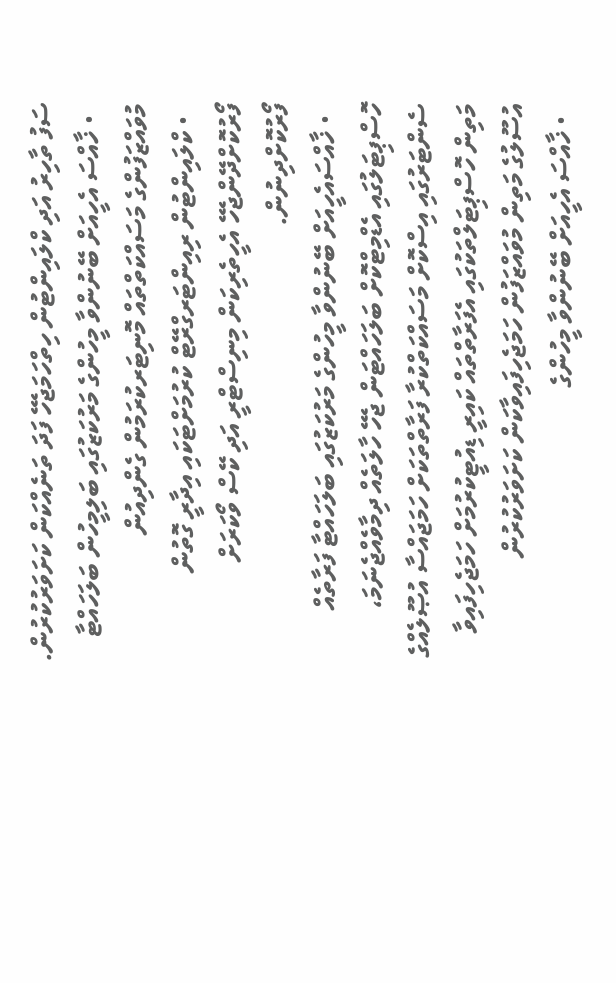ސަފު ތާހިރު އަދި ކްލައިންޓުން ހިތްހަމަޖެހޭ ފަދަ ތަނެއްކަން ކަށަވަރުކުރުން.
  • ޚާއްސަ އެހީއަށް ބޭނުންވާ މީހުންގެ މަރުކަޒުގައި ބަލިމީހުން ބަލަހައްޓާ މުވައްޒަފުންގެ މަސައްކަތްތައް މޮނިޓަރކުރަމުން ގެންދިއުން
  • ކްލައިންޓުން ރިއިންޓަރގްރޭޓް ކުރުމަށްޓަކައި އިދާރީ ގޮތުން ފޯރުކޮށްދޭންޖެހޭ އެހީތެރިކަން މިނިސްޓްރީ އަދި ކޭސް ވޯކަރަށް ފޯރުކޮށްދިނުން.
  • ޚާއްސައެހީއަށް ބޭނުންވާ މީހުންގެ މަރުކަޒުގައި ބަލަހައްޓާ ފަރާތެއް ހޮސްޕިޓަލުގައި އެޑްމިޓްކޮށް ބަލަހައްޓަން ޖެހޭ ހާލަތެއް ދިމާވެއްޖެނަމަ، ސެންޓަރުގައި އިސްކޮށް މަސައްކަތްކުރާ ފަރާތްތަކަށް ހަމަޖައްސާ އުޞޫލެއްގެ މަތިން ހޮސްޕިޓަލްތަކުގައި އެފަރާތްތައް ކައިރީ ޑިއުޓީކުރުމަށް ހަމަޖެހިފައިވާ އުސޫލުގެ މަތިން މުވައްޒަފުން ހަމަޖެހިފައިވާކަން ކަށަވަރުކުރުން
  • ޚާއްސަ އެހީއަށް ބޭނުންވާ މީހުންގެ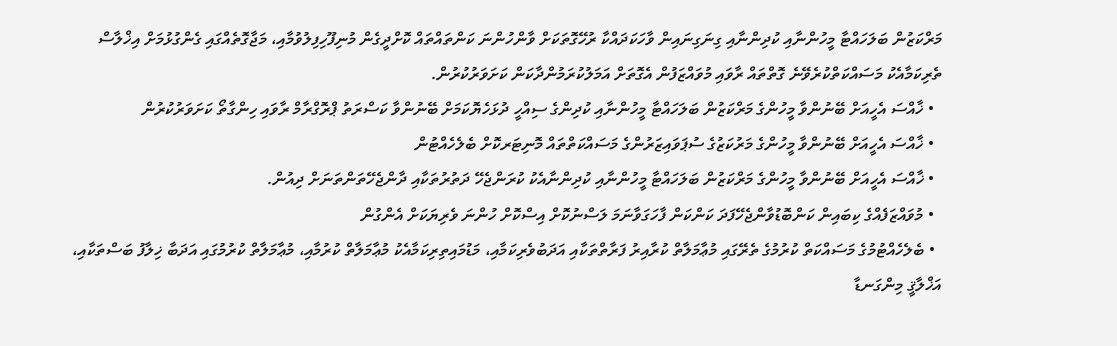މަރްކަޒުން ބަލަހައްޓާ މީހުންނާއި ކުދިންނާއި ގިނަގިނައިން ވާހަކަދައްކާ ރުހޭގޮތަކަށް ވާންހުންނަ ކަންތައްތައް ކޮށްދީގެން މުނިފޫހިފިލުވުމާއި، މަޖާގޮތެއްގައި ގެންގުޅުމަށް އިޚްލާސް ތެރިކަމާއެކު މަސައްކަތްކުރެވޭނެ ގޮތްތައް ރާވައި މުވައްޒަފުން އެގޮތަށް އަމަލުކުރަމުންދާކަން ކަށަވަރުކުރުން.
  • ޚާއްސަ އެހީއަށް ބޭނުންވާ މީހުންގެ މަރްކަޒުން ބަލަހައްޓާ މީހުންނާއި ކުދިންގެ ސިއްހީ ދުޅަހެޔޮކަމަށް ބޭނުންވާ ކަސްރަތު ޕްރޮގްރާމް ރާވައި ހިންގާތޯ ކަށަވަރުކުރުން
  • ޚާއްސަ އެހީއަށް ބޭނުންވާ މީހުންގެ މަރުކަޒުގެ ސުޕަވައިޒަރުންގެ މަސައްކަތްތައް މޮނިޓަރކޮށް ބެލެހެއްޓުން
  • ޚާއްސަ އެހީއަށް ބޭނުންވާ މީހުންގެ މަރްކަޒުން ބަލަހައްޓާ މީހުންނާއި ކުދިންނާއެކު ކުރަންޖެހޭ ދަތުރުތަކާއި ދާންޖެހޭތަންތަނަށް ދިއުން.
  • މުވައްޒަފެއްގެ ކިބައިން ކަންބޮޑުވާންޖެހޭފަދަ ކަންކަން ފާހަގަވާނަމަ ލަސްނުކޮށް އިސްކޮށް ހުންނަ ވެރިޔަކަށް އެންގުން
  • ބެލެހެއްޓުމުގެ މަސައްކަތް ކުރުމުގެ ތެރޭގައި މުޢާމަލާތް ކުރާއިރު ފަރާތްތަކާއި އަދަބުވެރިކަމާއި، މަޑުމައިތިރިކަމާއެކު މުޢާމަލާތް ކުރުމާއި، މުޢާމަލާތް ކުރުމުގައި އަދަބާ ޚިލާފު ބަސްތަކާއި، އަޚްލާޤީ މިންގަނޑާ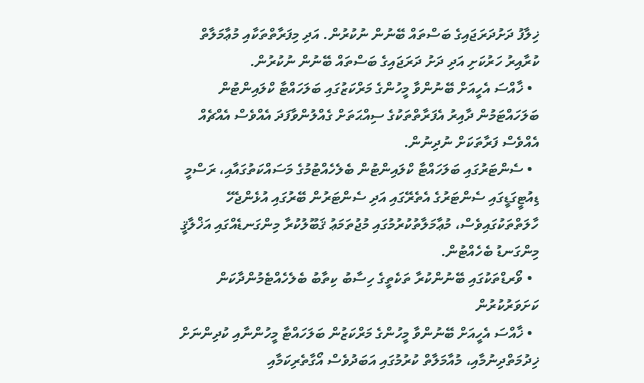ޚިލާފު ދަށުދަރަޖައިގެ ބަސްތައް ބޭނުން ނުކުރުން. އަދި މިފަރާތްތަކާއި މުޢާމަލާތް ކުރާއިރު ހަރުކަށި އަދި ދަށު ދަރަޖައިގެ ބަސްތައް ބޭނުން ނުކުރުން.
  • ޚާއްސަ އެހީއަށް ބޭނުންވާ މީހުންގެ މަރްކަޒުގައި ބަލަހައްޓާ ކްލައިންޓުން ބަލަހައްޓަމުން ދާއިރު އެފަރާތްތަކުގެ ސިއްޙަތަށް ގެއްލުންވާފަދަ އެއްވެސް އެއްޗެއް އެއްވެސް ފަރާތަކަށް ނުދިނުން.
  • ސެންޓަރުގައި ބަލަހައްޓާ ކްލައިންޓުން ބެލެހެއްޓުމުގެ މަސައްކަތުގައާއި، ރަސްމީ ޑިއުޓީގަޑީގައި ސެންޓަރުގެ އެތެރޭގައި އަދި ސެންޓަރުން ބޭރުގައި އުޅެންޖެހޭ ހާލަތްތަކުގައިވެސް، މުޢާމަލާތުކުރުމުގައި މުޖުތަމަޢު ޤަބޫލުކުރާ މިންގަނޑެއްގައި އަޚްލާޤީ މިންގަނޑު ބެހެއްޓުން.
  • ވޯރޑްތަކުގައި ބޭނުންކުރާ ތަކެތީގެ ހިސާބު ކިތާބު ބެލެހެއްޓެމުންދާކަން ކަށަވަރުކުރުން
  • ޚާއްސަ އެހީއަށް ބޭނުންވާ މީހުންގެ މަރްކަޒުން ބަލަހައްޓާ މީހުންނާއި ކުދިންނަށް ޚިދުމަތްދިނުމާއި، މުއާމަލާތް ކުރުމުގައި އަބަދުވެސް އޯގާތެރިކަމާއި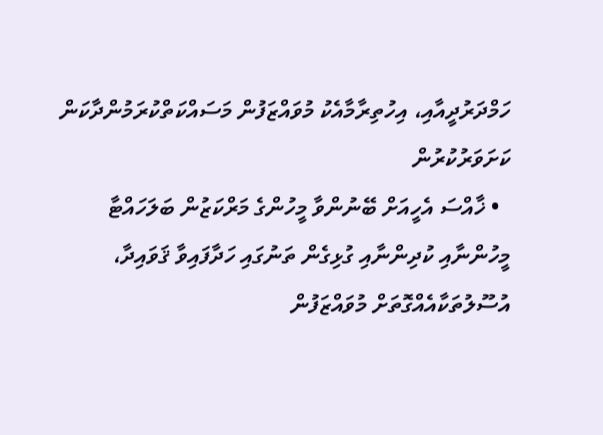ހަމްދަރުދީއާއި، އިހުތިރާމާއެކު މުވައްޒަފުން މަސައްކަތްކުރަމުންދާކަން ކަށަވަރުކުރުން
  • ޚާއްސަ އެހީއަށް ބޭނުންވާ މީހުންގެ މަރްކަޒުން ބަލަހައްޓާ މީހުންނާއި ކުދިންނާއި ގުޅިގެން ތަނުގައި ހަދާފައިވާ ޤަވައިދާ، އުސޫލުތަކާއެއްގޮތަށް މުވައްޒަފުން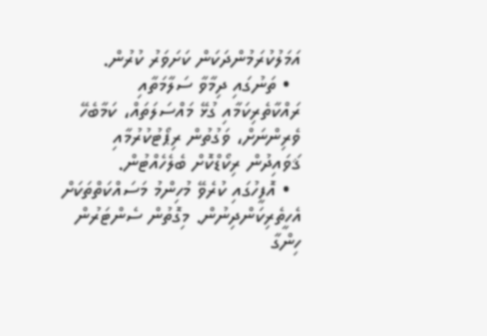އަމަލުކުރަމުންދަކަން ކަށަވަރު ކުރުން.
  • ތަނުގައި ދިމާވާ ސަލާމަތާއި ރައްކާތެރިކަމާއި ގުޅޭ މައްސަލަތައް، ކަމާބެހޭ ވެރިންނަށް، ވަގުތުން ރިޕޯޓުކުރުމާއި ޤަވައިދުން ރިކޯޑްކޮށް ބެލެހެއްޓުން.
  • އޮފީހުގައި ކުރެވޭ މުހިންމު މަސައްކަތްތަކަށް އެހީތެރިކަންދިނުން. މިގޮތުން ސެންޓަރުން ހިންގާ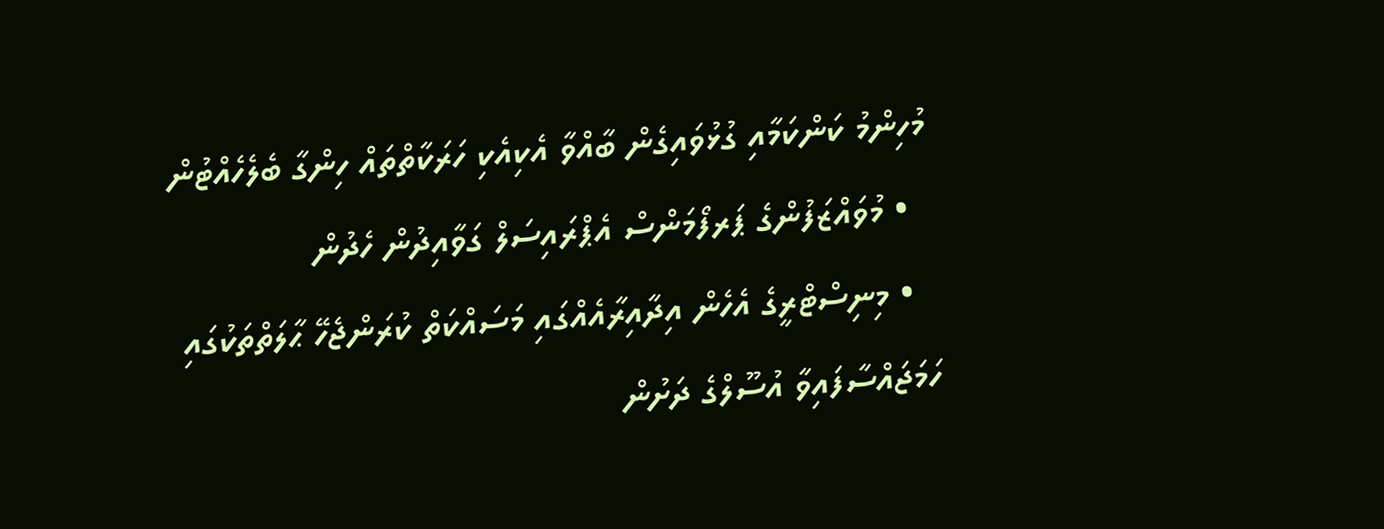މުހިންމު ކަންކަމާއި ގުޅުވައިގެން ބާއްވާ އެކިއެކި ހަރަކާތްތައް ހިންގާ ބެލެހެއްޓުން
  • މުވައްޒަފުންގެ ޕަރފޯމަންސް އެޕްރައިސަލް ގަވާއިދުން ހެދުން
  • މިނިސްޓްރީގެ އެހެން އިދާއިރާއެއްގައި މަސައްކަތް ކުރަންޖެހޭ ޙާލަތްތަކުގައި ހަމަޖައްސާފައިވާ އުސޫލްގެ ދަށުން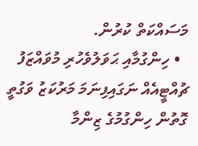މަސައްކަތް ކުރުން.
  • ހިންގުމާއި ޙަވަލުވެހުރި މުވައްޒަފު ޗުއްޓީއެއް ނަގައިފިނަމަ މަރުކަޒު ވަގުތީ ގޮތުން ހިންގުމުގެ ޒިންމާ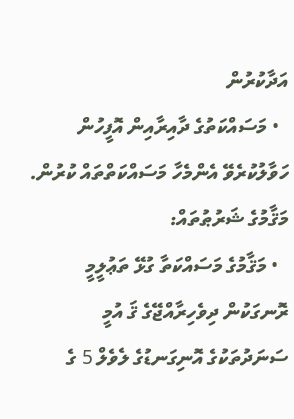އަދާކުރުން
  • މަސައްކަތުގެ ދާއިރާއިން އޮފީހުން ހަވާލުކުރެވޭ އެންމެހާ މަސައްކަތްތައް ކުރުން.
މަޤާމުގެ ޝަރުޠުތައް:
  • މަޤާމުގެ މަސައްކަތާ ގުޅޭ ތަޢުލީމީ ރޮނގަކުން ދިވެހިރާއްޖޭގެ ޤަ އުމީ ސަނަދުތަކުގެ އޮނިގަނޑުގެ ލެވެލް 5 ގެ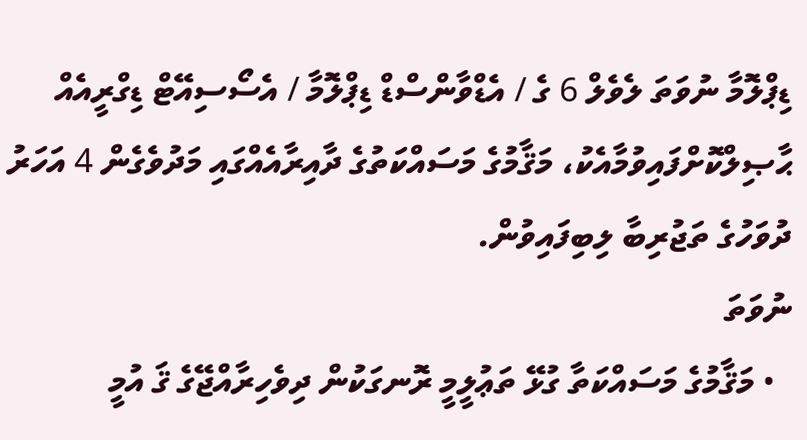ޑިޕްލޮމާ ނުވަތަ ލެވެލް 6 ގެ / އެޑްވާންސްޑް ޑިޕްލޮމާ / އެސޯސިއޭޓް ޑިގްރީއެއް ޙާޞިލްކޮށްފައިވުމާއެކު، މަޤާމުގެ މަސައްކަތުގެ ދާއިރާއެއްގައި މަދުވެގެން 4 އަހަރު ދުވަހުގެ ތަޖުރިބާ ލިބިފައިވުން.
ނުވަތަ
  • މަޤާމުގެ މަސައްކަތާ ގުޅޭ ތަޢުލީމީ ރޮނގަކުން ދިވެހިރާއްޖޭގެ ޤަ އުމީ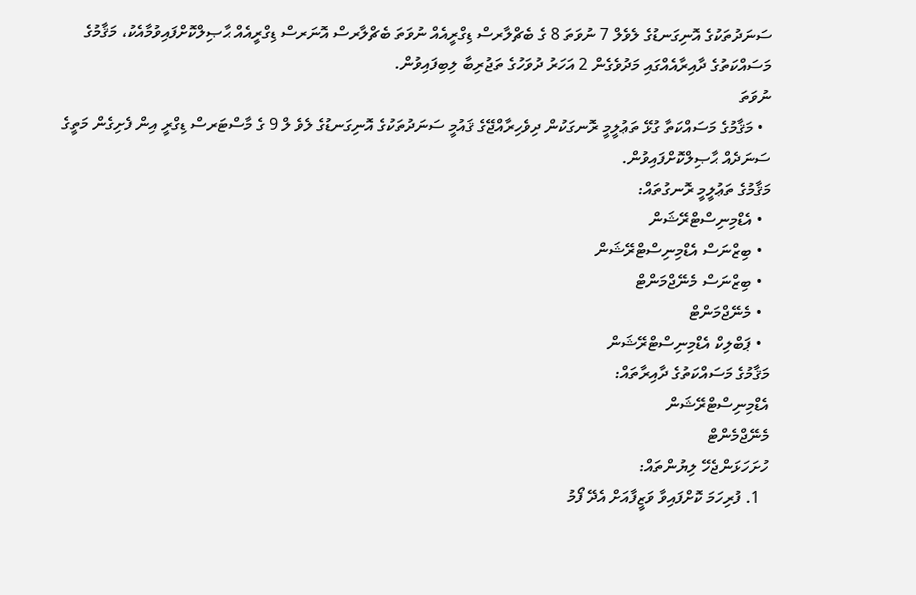ސަނަދުތަކުގެ އޮނިގަނޑުގެ ލެވެލް 7 ނުވަތަ 8 ގެ ބެޗްލާރސް ޑިގްރީއެއް ނުވަތަ ބެޗްލާރސް އޮނަރސް ޑިގްރީއެއް ޙާޞިލްކޮށްފައިވުމާއެކު، މަޤާމުގެ މަސައްކަތުގެ ދާއިރާއެއްގައި މަދުވެގެން 2 އަހަރު ދުވަހުގެ ތަޖުރިބާ ލިބިފައިވުން.
ނުވަތަ
  • މަޤާމުގެ މަސައްކަތާ ގުޅޭ ތަޢުލީމީ ރޮނގަކުން ދިވެހިރާއްޖޭގެ ޤައުމީ ސަނަދުތަކުގެ އޮނިގަނޑުގެ ލެވެ ލް 9 ގެ މާސްޓަރސް ޑިގްރީ އިން ފެށިގެން މަތީގެ ސަނަދެއް ޙާޞިލްކޮށްފައިވުން.
މަޤާމުގެ ތަޢުލީމީ ރޮނގުތައް:
  • އެޑްމިނިސްޓްރޭޝަން
  • ބިޒްނަސް އެޑްމިނިސްޓްރޭޝަން
  • ބިޒްނަސް މެނޭޖްމަންޓް
  • މެނޭޖްމަންޓް
  • ޕަބްލިކް އެޑްމިނިސްޓްރޭޝަން
މަޤާމުގެ މަސައްކަތުގެ ދާއިރާތައް:
އެޑްމިނިސްޓްރޭޝަން
މެނޭޖްމެންޓް
ހުށަހަޅަންޖެހޭ ލިޔުންތައް:
  1. ފުރިހަމަ ކޮށްފައިވާ ވަޒީފާއަށް އެދޭ ފޯމު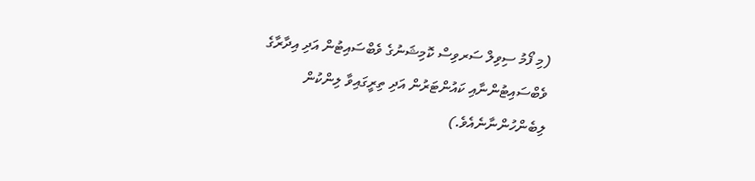(މި ފޯމު ސިވިލް ސަރވިސް ކޮމިޝަނުގެ ވެބްސައިޓުން އަދި އިދާރާގެ ވެބްސައިޓުންނާއި ކައުންޓަރުން އަދި ތިރީގައިވާ ލިންކުން ލިބެންހުންނާނެއެވެ.)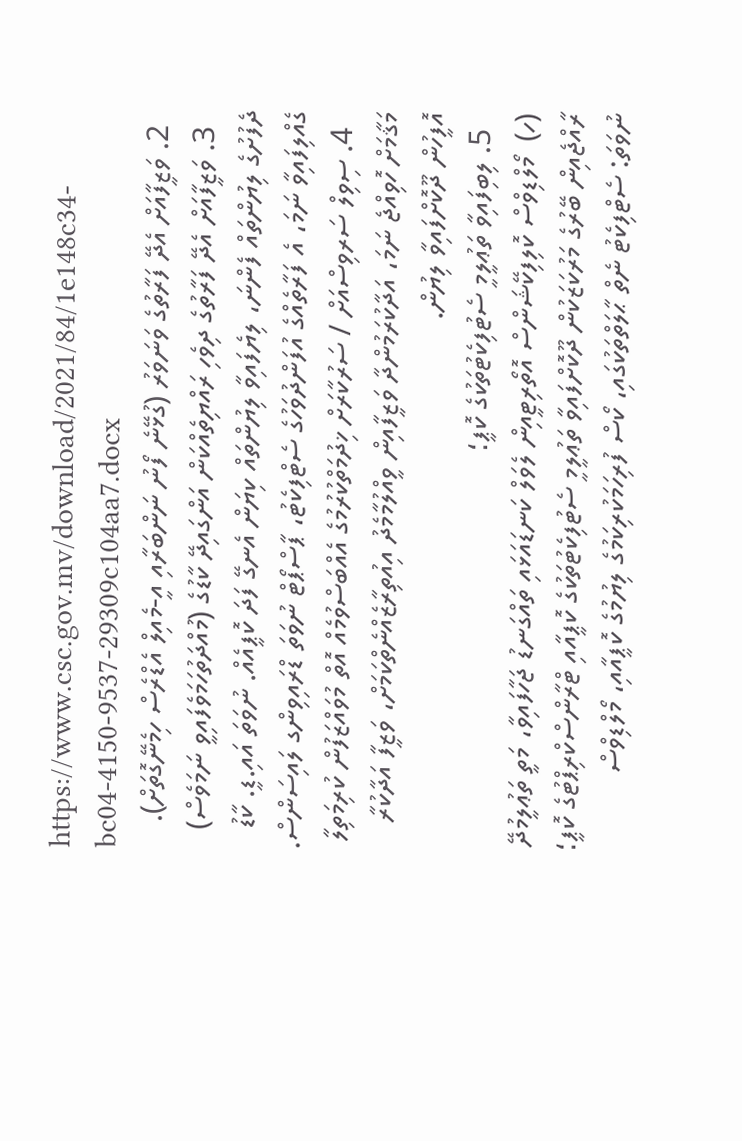https://www.csc.gov.mv/download/2021/84/1e148c34-bc04-4150-9537-29309c104aa7.docx
  2. ވަޒީފާއަށް އެދޭ ފަރާތުގެ ވަނަވަރު (ގުޅޭނެ ފޯނު ނަންބަރާއި އީ-މެއިލް އެޑްރެސް ހިމެނޭގޮތަށް).
  3. ވަޒީފާއަށް އެދޭ ފަރާތުގެ ދިވެހި ރައްޔިތެއްކަން އަންގައިދޭ ކާޑުގެ (މުއްދަތުހަމަވެފައިވީ ނަމަވެސް) ދެފުށުގެ ލިޔުންތައް ފެންނަ، ލިޔެފައިވާ ލިޔުންތައް ކިޔަން އެނގޭ ފަދަ ކޮޕީއެއް. ނުވަތަ އައި.ޑީ. ކާޑު ގެއްލިފައިވާ ނަމަ، އެ ފަރާތެއްގެ އުފަންދުވަހުގެ ސެޓްފިކެޓު، ޕާސްޕޯޓް ނުވަތަ ޑްރައިވިންގ ލައިސަންސް.
  4. ސިވިލް ސަރވިސްއަށް / ސަރުކާރަށް ޚިދުމަތްކުރުމުގެ އެއްބަސްވުމެއް އޮތް މުވައްޒަފުން ކުރިމަތިލާ މަޤާމަށް ހޮވިއްޖެ ނަމަ، އަދާކުރަމުންދާ ވަޒީފާއިން ވީއްލުމާމެދު އިއުތިރާޒެއްނެތްކަމަށް، ވަޒީފާ އަދާކުރާ އޮފީހުން ދޫކޮށްފައިވާ ލިޔުން.
  5. ލިބިފައިވާ ތަޢުލީމީ ސެޓުފިކެޓުތަކުގެ ކޮޕީ؛
(ހ)  މޯލްޑިވްސް ކޮލިފިކޭޝަންސް އޮތޯރިޓީއިން ލެވަލް ކަނޑައަޅައި ތައްގަނޑު ޖަހާފައިވާ، މަތީ ތަޢުލީމުދޭ ރާއްޖެއިން ބޭރުގެ މަރުކަޒަކުން ދޫކޮށްފައިވާ ތަޢުލީމީ ސެޓުފިކެޓުތަކުގެ ކޮޕީއާއި ޓްރާންސްކްރިޕްޓުގެ ކޮޕީ؛ ނުވަތަ: ސެޓްފިކެޓު ނެތް ޙާލަތްތަކުގައި، ކޯސް ފުރިހަމަކުރިކަމުގެ ލިޔުމުގެ ކޮޕީއާއި، މޯލްޑިވްސް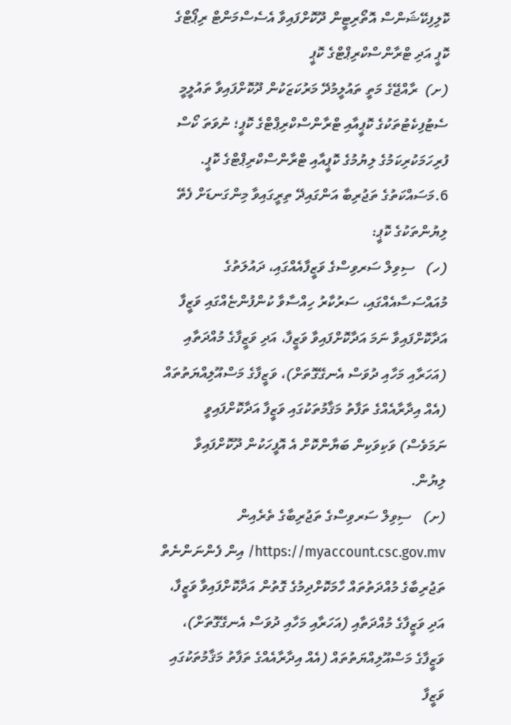ކޮލިފިކޭޝަންސް އޮތޯރިޓީން ދޫކޮށްފައިވާ އެސެސްމަންޓް ރިޕޯޓްގެ ކޮޕީ އަދި ޓްރާންސްކްރިޕްޓްގެ ކޮޕީ
(ށ)  ރާއްޖޭގެ މަތީ ތައުލީމުދޭ މަރުކަޒަކުން ދޫކޮށްފައިވާ ތައުލީމީ ސެޓުފިކެޓުތަކުގެ ކޮޕީއާއި ޓްރާންސްކްރިޕްޓްގެ ކޮޕީ؛ ނުވަތަ ކޯސް ފުރިހަމަކުރިކަމުގެ ލިޔުމުގެ ކޮޕީއާއި ޓްރާންސްކްރިޕްޓްގެ ކޮޕީ.
6.މަސައްކަތުގެ ތަޖުރިބާ އަންގައިދޭ ތިރީގައިވާ މިންގަނޑަށް ފެތޭ ލިޔުންތަކުގެ ކޮޕީ:
(ހ)   ސިވިލް ސަރވިސްގެ ވަޒީފާއެއްގައި، ދައުލަތުގެ މުއައްސަސާއެއްގައި، ސަރުކާރު ހިއްސާވާ ކުންފުންޏެއްގައި ވަޒީފާ އަދާކޮށްފައިވާ ނަމަ އަދާކޮށްފައިވާ ވަޒީފާ، އަދި ވަޒީފާގެ މުއްދަތާއި (އަހަރާއި މަހާއި ދުވަސް އެނގޭގޮތަށް)، ވަޒީފާގެ މަސްއޫލިއްޔަތުތައް (އެއް އިދާރާއެއްގެ ތަފާތު މަޤާމުތަކުގައި ވަޒީފާ އަދާކޮށްފައިވީ ނަމަވެސް) ވަކިވަކިން ބަޔާންކޮށް އެ އޮފީހަކުން ދޫކޮށްފައިވާ ލިޔުން.
(ށ)   ސިވިލް ސަރވިސްގެ ތަޖުރިބާގެ ތެރެއިން https://myaccount.csc.gov.mv/ އިން ފެންނަންނެތް ތަޖުރިބާގެ މުއްދަތުތައް ހާމަކޮށްދިމުގެ ގޮތުން އަދާކޮށްފައިވާ ވަޒީފާ، އަދި ވަޒީފާގެ މުއްދަތާއި (އަހަރާއި މަހާއި ދުވަސް އެނގޭގޮތަށް)، ވަޒީފާގެ މަސްއޫލިއްޔަތުތައް (އެއް އިދާރާއެއްގެ ތަފާތު މަޤާމުތަކުގައި ވަޒީފާ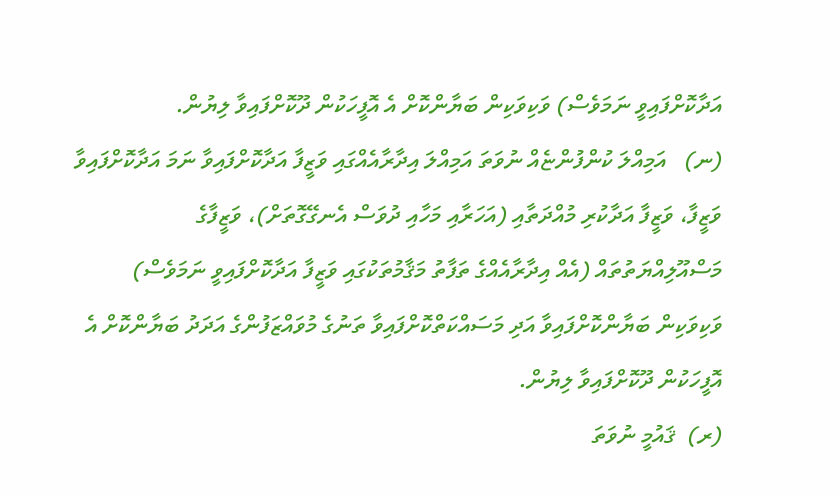އަދާކޮށްފައިވީ ނަމަވެސް) ވަކިވަކިން ބަޔާންކޮށް އެ އޮފީހަކުން ދޫކޮށްފައިވާ ލިޔުން.
(ނ)   އަމިއްލަ ކުންފުންޏެއް ނުވަތަ އަމިއްލަ އިދާރާއެއްގައި ވަޒީފާ އަދާކޮށްފައިވާ ނަމަ އަދާކޮށްފައިވާ ވަޒީފާ، ވަޒީފާ އަދާކުރި މުއްދަތާއި (އަހަރާއި މަހާއި ދުވަސް އެނގޭގޮތަށް)، ވަޒީފާގެ މަސްއޫލިއްޔަތުތައް (އެއް އިދާރާއެއްގެ ތަފާތު މަޤާމުތަކުގައި ވަޒީފާ އަދާކޮށްފައިވީ ނަމަވެސް) ވަކިވަކިން ބަޔާންކޮށްފައިވާ އަދި މަސައްކަތްކޮށްފައިވާ ތަނުގެ މުވައްޒަފުންގެ އަދަދު ބަޔާންކޮށް އެ އޮފީހަކުން ދޫކޮށްފައިވާ ލިޔުން.
(ރ)  ޤައުމީ ނުވަތަ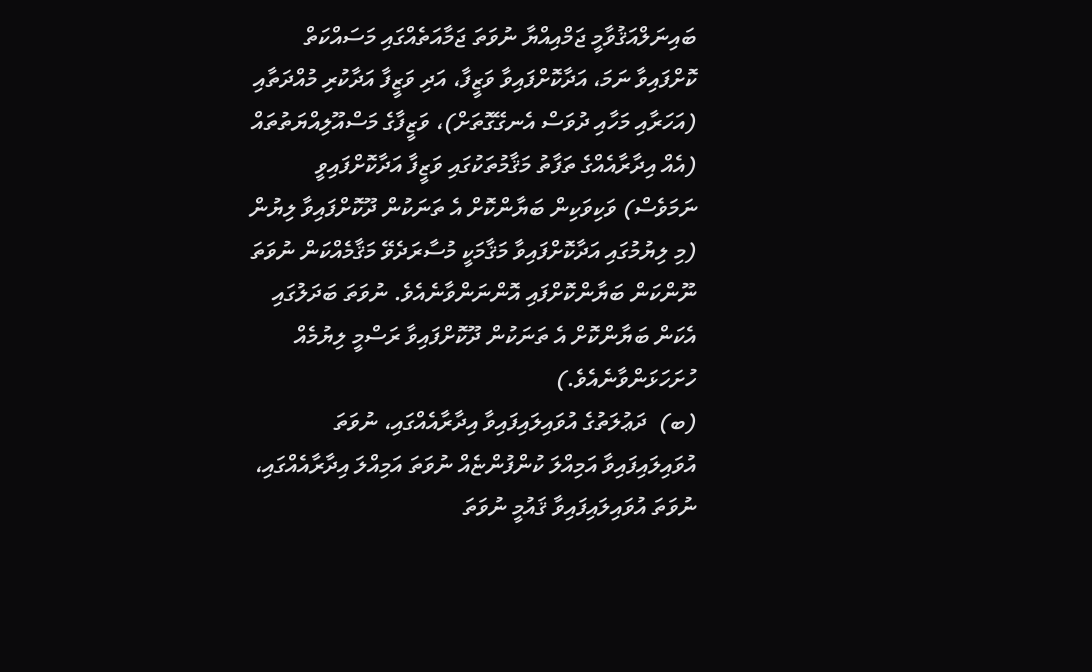ބައިނަލްއަޤުވާމީ ޖަމްއިއްޔާ ނުވަތަ ޖަމާއަތެއްގައި މަސައްކަތް ކޮށްފައިވާ ނަމަ، އަދާކޮށްފައިވާ ވަޒީފާ، އަދި ވަޒީފާ އަދާކުރި މުއްދަތާއި (އަހަރާއި މަހާއި ދުވަސް އެނގޭގޮތަށް)، ވަޒީފާގެ މަސްއޫލިއްޔަތުތައް (އެއް އިދާރާއެއްގެ ތަފާތު މަޤާމުތަކުގައި ވަޒީފާ އަދާކޮށްފައިވީ ނަމަވެސް) ވަކިވަކިން ބަޔާންކޮށް އެ ތަނަކުން ދޫކޮށްފައިވާ ލިޔުން (މި ލިޔުމުގައި އަދާކޮށްފައިވާ މަޤާމަކީ މުސާރަދެވޭ މަޤާމެއްކަން ނުވަތަ ނޫންކަން ބަޔާންކޮށްފައި އޮންނަންވާނެއެވެ. ނުވަތަ ބަދަލުގައި އެކަން ބަޔާންކޮށް އެ ތަނަކުން ދޫކޮށްފައިވާ ރަސްމީ ލިޔުމެއް ހުށަހަޅަންވާނެއެވެ.)
(ބ)  ދަޢުލަތުގެ އުވައިލައިފައިވާ އިދާރާއެއްގައި، ނުވަތަ އުވައިލައިފައިވާ އަމިއްލަ ކުންފުންޏެއް ނުވަތަ އަމިއްލަ އިދާރާއެއްގައި، ނުވަތަ އުވައިލައިފައިވާ ޤައުމީ ނުވަތަ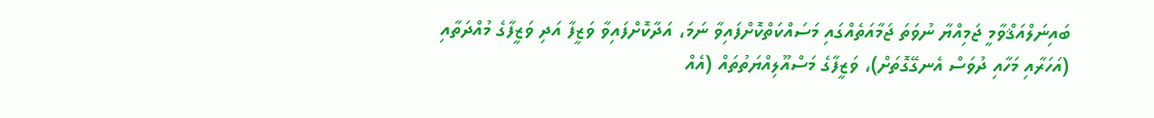ބައިނަލްއަޤްވާމީ ޖަމިއްޔާ ނުވަތަ ޖަމާއަތެއްގައި މަސައްކަތްކޮށްފައިވާ ނަމަ، އަދާކޮށްފައިވާ ވަޒީފާ އަދި ވަޒީފާގެ މުއްދަތާއި (އަހަރާއި މަހާއި ދުވަސް އެނގޭގޮތަށް)، ވަޒީފާގެ މަސްއޫލިއްޔަތުތައް (އެއް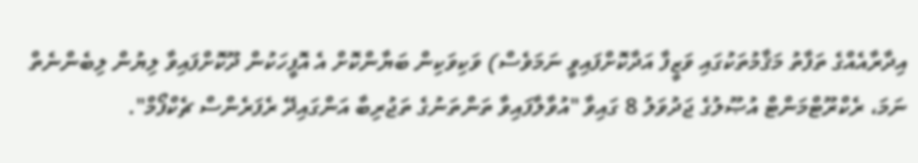އިދާރާއެއްގެ ތަފާތު މަޤާމުތަކުގައި ވަޒީފާ އަދާކޮށްފައިވީ ނަމަވެސް) ވަކިވަކިން ބަޔާންކޮށް އެ އޮފީހަކުން ދޫކޮށްފައިވާ ލިޔުން ލިބެންނެތް ނަމަ، ރެކްރޫޓްމަންޓް އުޞޫލުގެ ޖަދުވަލު 8 ގައިވާ "އުވާލާފައިވާ ތަންތަނުގެ ތަޖުރިބާ އަންގައިދޭ ރެފަރެންސް ޗެކްފޯމް".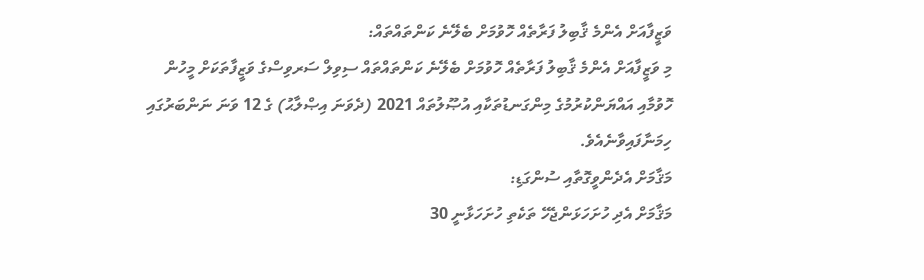ވަޒީފާއަށް އެންމެ ޤާބިލު ފަރާތެއް ހޮވުމަށް ބެލޭނެ ކަންތައްތައް:
މި ވަޒީފާއަށް އެންމެ ޤާބިލު ފަރާތެއް ހޮވުމަށް ބެލޭނެ ކަންތައްތައް ސިވިލް ސަރވިސްގެ ވަޒީފާތަކަށް މީހުން ހޮވުމާއި އައްޔަންކުރުމުގެ މިންގަނޑުތަކާއި އުޞޫލުތައް 2021 (ދެވަނަ އިޞްލާޙު) ގެ 12 ވަނަ ނަންބަރުގައި ހިމަނާފައިވާނެއެވެ.
މަޤާމަށް އެދެންވީގޮތާއި ސުންގަޑި:
މަޤާމަށް އެދި ހުށަހަޅަންޖެހޭ ތަކެތި ހުށަހަޅާނީ 30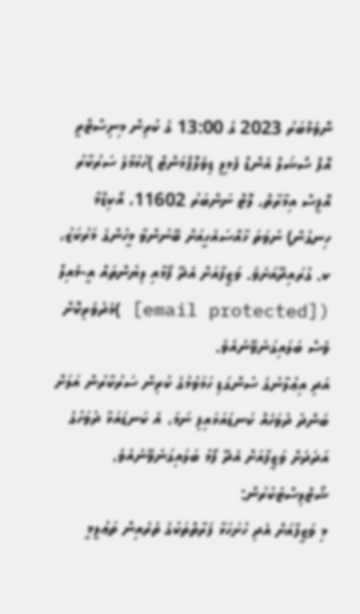ނޮވެމްބަރު 2023 ގެ 13:00 ގެ ކުރިން މިނިސްޓްރީ އޮފް ސޯޝަލް އެންޑް ފެމިލީ ޑިވެލޮޕްމަންޓް )ހުޅުމާލެ ސަރުކާރު އޮފީސް އިމާރާތް، ލޮޓް ނަންބަރު 11602، އޯކިޑްމާ ހިނގުން) ނުވަތަ ޚާއްސައެހީއަށް ބޭނުންވާ މީހުންގެ މަރުކަޒު، ކ. ގުރައިދޫއަށެވެ. ވަޒީފާއަށް އެދޭ ފޯމާއި ލިޔުންތައް އީ-މެއިލް ([email protected] )މެދުވެރިކޮށް ވެސް ބަލައިގަނެވޭނެއެވެ.
އަދި އިޢުލާނުގެ ސުންގަޑި ހަމަވުމުގެ ކުރިން ސަރުކާރުން އަލަށް ބަންދު ދުވަހެއް ކަނޑައަޅައިފި ނަމަ، އެ ކަނޑައަޅާ ދުވަހުގެ އަދަދަށް ވަޒީފާއަށް އެދޭ ފޯމު ބަލައިގަނެވޭނެއެވެ.
ޝޯޓްލިސްޓުކުރުން:
މި ވަޒީފާއަށް އެދި ހުށަހަޅާ ފަރާތްތަކުގެ ތެރެއިން ތަޢުލީމީ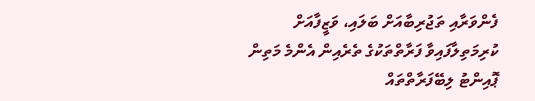ފެންވަރާއި ތަޖުރިބާއަށް ބަލައި، ވަޒީފާއަށް ކުރިމަތިލާފައިވާ ފަރާތްތަކުގެ ތެރެއިން އެންމެ މަތިން ޕޮއިންޓު ލިބޭފަރާތްތައް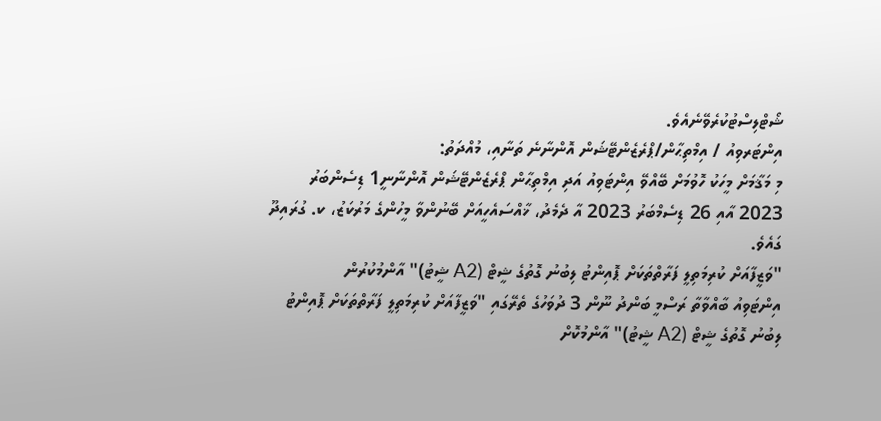ޝޯޓްލިސްޓުކުރެވޭނެއެވެ.
އިންޓަރވިއު / އިމްތިޙާން/ޕްރެޒެންޓޭޝަން އޮންނާނެ ތަނާއި، މުއްދަތު:
މި މަޤާމަށް މީހަކު ހޮވުމަށް ބޭއްވޭ އިންޓަވިއު އަދި އިމްތިޙާން ޕްރެޒެންޓޭޝަން އޮންނާނީ1 ޑިސެންބަރު 2023 އާއި 26 ޑިސެމްބަރު 2023 އާ ދެމެދު، ޚާއްސައެހީއަށް ބޭނުންވާ މީހުންގެ މަރުކަޒު، ކ. ގުރައިދޫ ގައެވެ.
"ވަޒީފާއަށް ކުރިމަތިލީ ފަރާތްތަކަށް ޕޮއިންޓު ލިބުނު ގޮތުގެ ޝީޓް (A2 ޝީޓު)" އާންމުކުރުން
އިންޓަވިއު ބާއްވާތާ ރަސްމީ ބަންދު ނޫން 3 ދުވަހުގެ ތެރޭގައި "ވަޒީފާއަށް ކުރިމަތިލީ ފަރާތްތަކަށް ޕޮއިންޓު ލިބުނު ގޮތުގެ ޝީޓް (A2 ޝީޓު)" އާންމުކޮށް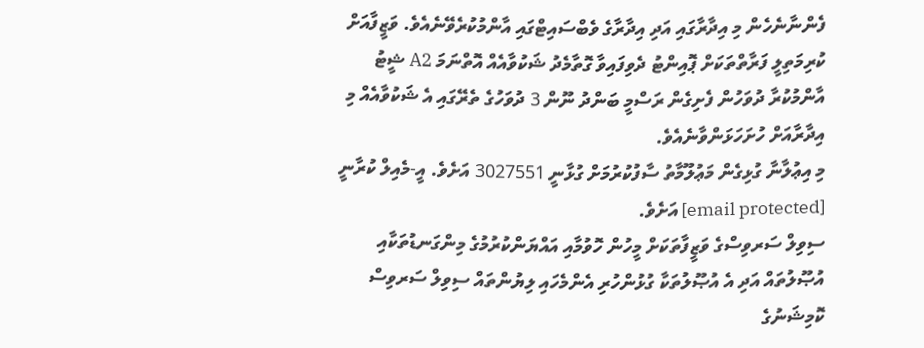ފެންނާނެހެން މި އިދާރާގައި އަދި އިދާރާގެ ވެބްސައިޓްގައި އާންމުކުރެވޭނެއެވެ. ވަޒީފާއަށް ކުރިމަތިލީ ފަރާތްތަކަށް ޕޮއިންޓު ދެވިފައިވާ ގޮތާމެދު ޝަކުވާއެއް އޮތްނަމަ A2 ޝީޓު އާންމުކުރާ ދުވަހުން ފެށިގެން ރަސްމީ ބަންދު ނޫން 3 ދުވަހުގެ ތެރޭގައި އެ ޝަކުވާއެއް މި އިދާރާއަށް ހުށަހަޅަންވާނެއެވެ.
މި އިޢުލާނާ ގުޅިގެން މަޢުލޫމާތު ސާފުކުރުމަށް ގުޅާނީ 3027551 އަށެވެ. އީ-މެއިލް ކުރާނީ [email protected] އަށެވެ.
ސިވިލް ސަރވިސްގެ ވަޒީފާތަކަށް މީހުން ހޮވުމާއި އައްޔަންކުރުމުގެ މިންގަނޑުތަކާއި އުޞޫލުތައް އަދި އެ އުޞޫލުތަކާ ގުޅުންހުރި އެންމެހައި ލިޔުންތައް ސިވިލް ސަރވިސް ކޮމިޝަނުގެ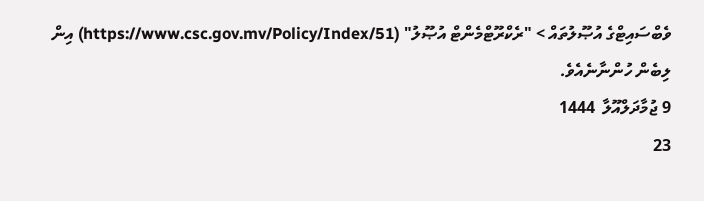ވެބްސައިޓްގެ އުޞޫލުތައް > "ރެކްރޫޓްމެންޓް އުޞޫލު" (https://www.csc.gov.mv/Policy/Index/51) އިން ލިބެން ހުންނާނެއެވެ.
9 ޖުމާދަލްއޫލާ  1444
23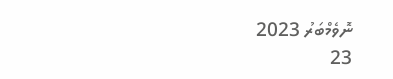ނޮވެމްބަރު 2023
23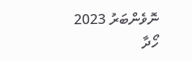ނޮވެންބަރު 2023
ހޯދާ